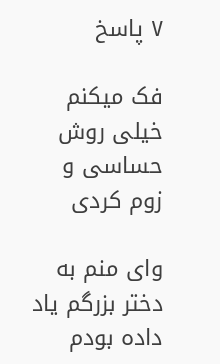۷ پاسخ

فک میکنم خیلی روش حساسی و زوم کردی

وای منم به دختر بزرگم یاد داده بودم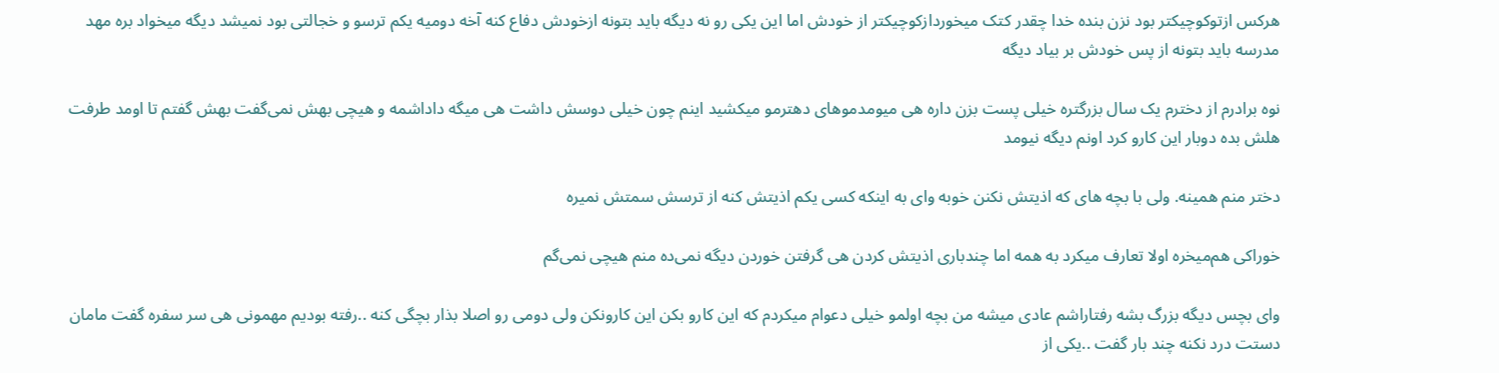هرکس ازتو‌کوچیکتر بود نزن بنده خدا چقدر کتک میخوردازکوچیکتر از خودش اما این یکی رو نه دیگه باید بتونه ازخودش دفاع کنه آخه دومیه یکم ترسو و خجالتی بود نمیشد دیگه میخواد بره مهد مدرسه باید بتونه از پس خودش بر بیاد دیگه

نوه برادرم از دخترم یک سال بزرگتره خیلی پست بزن داره هی میومدموهای دهترمو میکشید اینم چون خیلی دوسش داشت هی میگه داداشمه و هیچی بهش نمی‌گفت بهش گفتم تا اومد طرفت هلش بده دوبار این کارو کرد اونم دیگه نیومد

دختر منم همینه. ولی با بچه های که اذیتش نکنن خوبه وای به اینکه کسی یکم اذیتش کنه از ترسش سمتش نمیره

خوراکی هم‌میخره اولا تعارف میکرد به همه اما چندباری اذیتش کردن هی گرفتن خوردن دیگه نمی‌ده منم هیچی نمی‌گم

وای بچس دیگه بزرگ بشه رفتاراشم عادی میشه من بچه اولمو خیلی دعوام میکردم که این کارو بکن این کارونکن ولی دومی رو اصلا بذار بچگی کنه ..رفته بودیم مهمونی هی سر سفره گفت مامان دستت درد نکنه چند بار گفت ..یکی از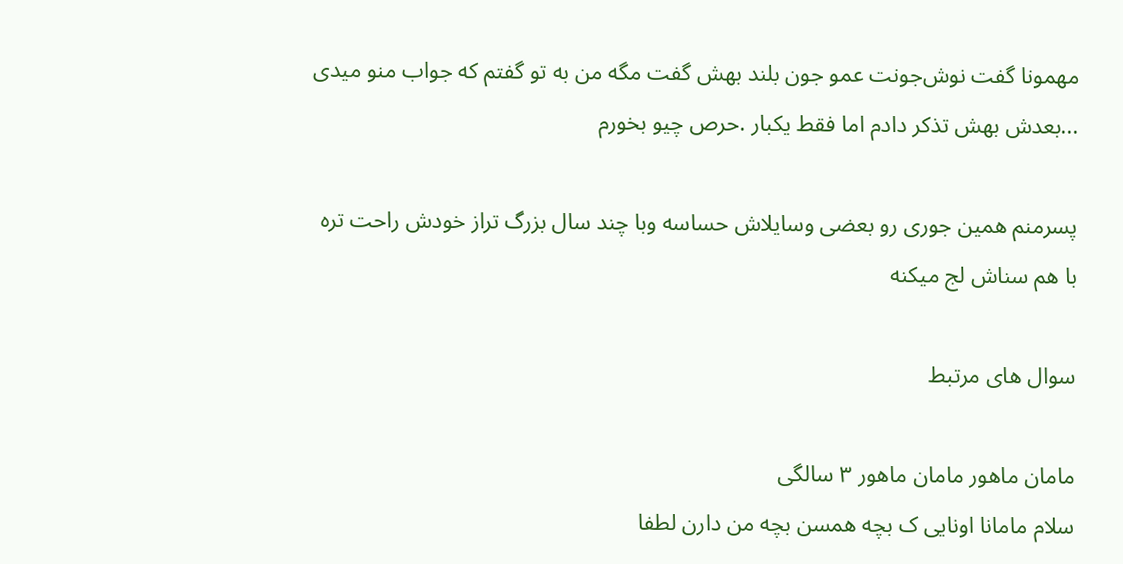مهمونا گفت نوش‌جونت عمو جون بلند بهش گفت مگه من به تو گفتم که جواب منو میدی ...بعدش بهش تذکر دادم اما فقط یکبار .حرص چیو بخورم

پسرمنم همین جوری رو بعضی وسایلاش حساسه وبا چند سال بزرگ تراز خودش راحت تره با هم سناش لج میکنه

سوال های مرتبط

مامان ماهور مامان ماهور ۳ سالگی
سلام مامانا اونایی ک بچه همسن بچه من دارن لطفا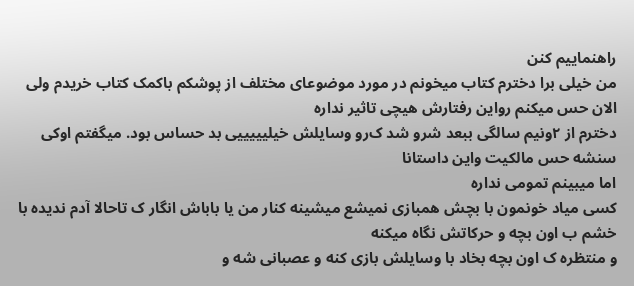راهنماییم کنن
من خیلی برا دخترم کتاب میخونم در مورد موضوعای مختلف از پوشکم باکمک کتاب خریدم ولی الان حس میکنم رواین رفتارش هیچی تاثیر نداره
دخترم از ۲ونیم سالگی ببعد شرو شد ک‌رو وسایلش خیلیییییی بد حساس بود. میگفتم اوکی سنشه حس مالکیت واین داستانا
اما میبینم تمومی نداره
کسی میاد خونمون با بچش همبازی نمیشع میشینه کنار من یا باباش انگار ک تاحالا آدم ندیده با خشم ب اون بچه و حرکاتش نگاه میکنه
و منتظره ک اون بچه بخاد با وسایلش بازی کنه و عصبانی شه و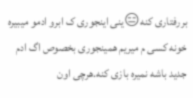بررفتاری کنه😑ینی اینجوری ک ابرو ادمو میبیره
خونه کسی م میریم همینجوری بخصوص اگ ادم جدید باشه نمیره بازی کنه.هرچی اون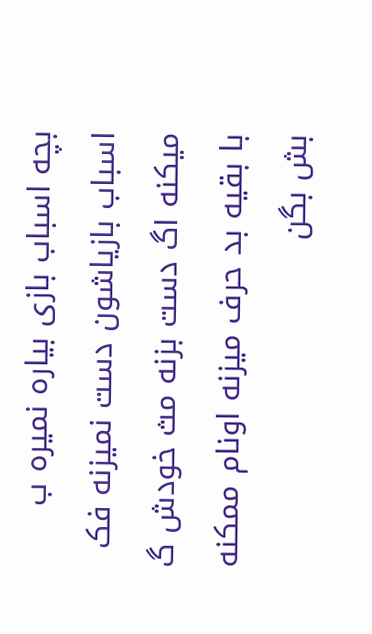بچه اسباب بازی بیاره نمیره ب اسباب بازیاشون دست نمیزنه فک میکنه اگ دست بزنه مث خودش گ با بقیه بد حرف میزنه اونام ممکنه بش بگن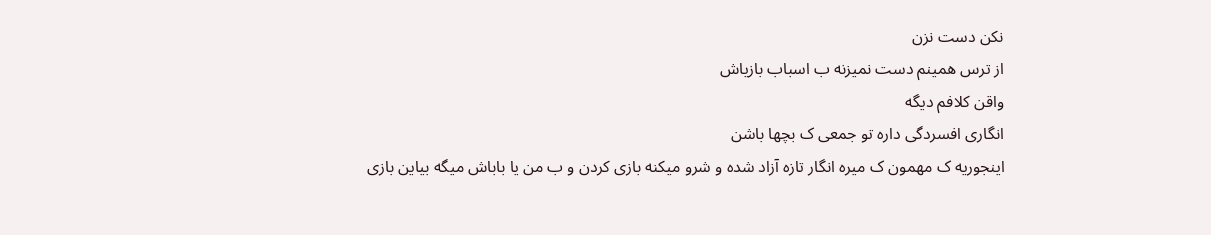نکن دست نزن
از ترس همینم دست نمیزنه ب اسباب بازیاش
واقن کلافم دیگه
انگاری افسردگی داره تو جمعی ک بچها باشن
اینجوریه ک مهمون ک میره انگار تازه آزاد شده و شرو میکنه بازی کردن و ب من یا باباش میگه بیاین بازی